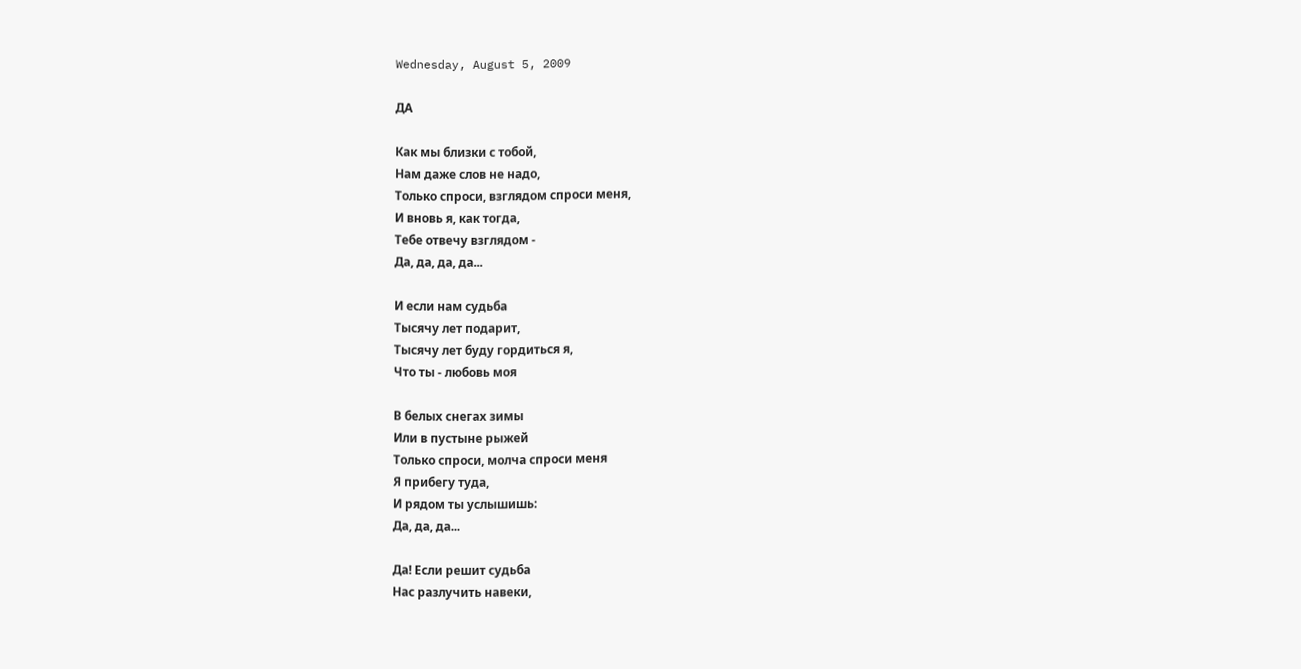Wednesday, August 5, 2009

ДА

Как мы близки с тобой,
Нам даже слов не надо,
Только спроси, взглядом спроси меня,
И вновь я, как тогда,
Тебе отвечу взглядом -
Да, да, да, да...

И если нам судьба
Тысячу лет подарит,
Тысячу лет буду гордиться я,
Что ты - любовь моя

В белых снегах зимы
Или в пустыне рыжей
Только спроси, молча спроси меня
Я прибегу туда,
И рядом ты услышишь:
Да, да, да...

Да! Если решит судьба
Нас разлучить навеки,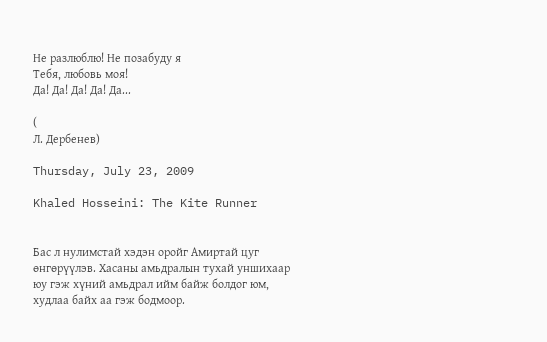Не разлюблю! Не позабуду я
Тебя, любовь моя!
Да! Да! Да! Да! Да...

(
Л. Дербенев)

Thursday, July 23, 2009

Khaled Hosseini: The Kite Runner


Бас л нулимстай хэдэн оройг Амиртай цуг өнгөрүүлэв. Хасаны амьдралын тухай уншихаар юу гэж хүний амьдрал ийм байж болдог юм, худлаа байх аа гэж бодмоор.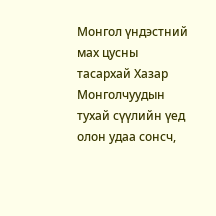Монгол үндэстний мах цусны тасархай Хазар Монголчуудын тухай сүүлийн үед олон удаа сонсч,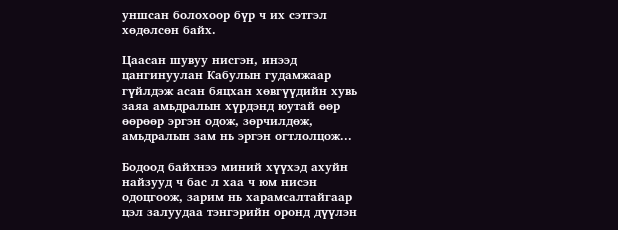уншсан болохоор бүр ч их сэтгэл хөдөлсөн байх.

Цаасан шувуу нисгэн, инээд цангинуулан Кабулын гудамжаар гүйлдэж асан бяцхан хөвгүүдийн хувь заяа амьдралын хүрдэнд юутай өөр өөрөөр эргэн одож, зөрчилдөж, амьдралын зам нь эргэн огтлолцож...

Бодоод байхнээ миний хүүхэд ахуйн найзууд ч бас л хаа ч юм нисэн одоцгоож, зарим нь харамсалтайгаар цэл залуудаа тэнгэрийн оронд дүүлэн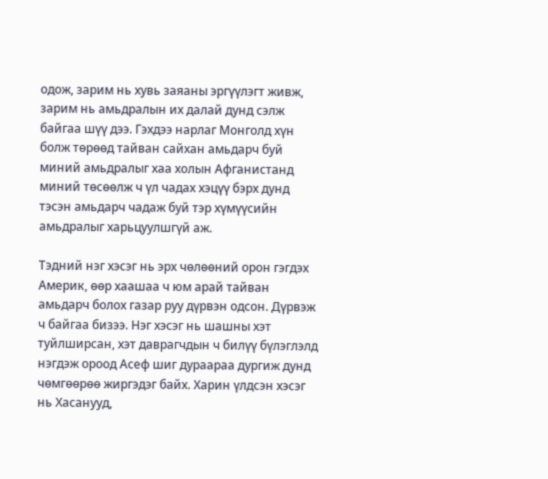одож, зарим нь хувь заяаны эргүүлэгт живж, зарим нь амьдралын их далай дунд сэлж байгаа шүү дээ. Гэхдээ нарлаг Монголд хүн болж төрөөд тайван сайхан амьдарч буй миний амьдралыг хаа холын Афганистанд миний төсөөлж ч үл чадах хэцүү бэрх дунд тэсэн амьдарч чадаж буй тэр хүмүүсийн амьдралыг харьцуулшгүй аж.

Тэдний нэг хэсэг нь эрх чөлөөний орон гэгдэх Америк, өөр хаашаа ч юм арай тайван амьдарч болох газар руу дүрвэн одсон. Дүрвэж ч байгаа бизээ. Нэг хэсэг нь шашны хэт туйлширсан, хэт даврагчдын ч билүү бүлэглэлд нэгдэж ороод Асеф шиг дураараа дургиж дунд чөмгөөрөө жиргэдэг байх. Харин үлдсэн хэсэг нь Хасанууд,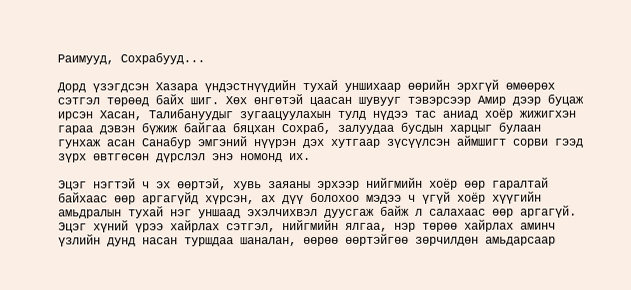Раимууд, Сохрабууд...

Дорд үзэгдсэн Хазара үндэстнүүдийн тухай уншихаар өөрийн эрхгүй өмөөрөх сэтгэл төрөөд байх шиг. Хөх өнгөтэй цаасан шувууг тэвэрсээр Амир дээр буцаж ирсэн Хасан, Талибануудыг зугаацуулахын тулд нүдээ тас аниад хоёр жижигхэн гараа дэвэн бүжиж байгаа бяцхан Сохраб, залуудаа бусдын харцыг булаан гунхаж асан Санабур эмгэний нүүрэн дэх хутгаар зүсүүлсэн аймшигт сорви гээд зүрх өвтгөсөн дүрслэл энэ номонд их.

Эцэг нэгтэй ч эх өөртэй, хувь заяаны эрхээр нийгмийн хоёр өөр гаралтай байхаас өөр аргагүйд хүрсэн, ах дүү болохоо мэдээ ч үгүй хоёр хүүгийн амьдралын тухай нэг уншаад эхэлчихвэл дуусгаж байж л салахаас өөр аргагүй. Эцэг хүний үрээ хайрлах сэтгэл, нийгмийн ялгаа, нэр төрөө хайрлах аминч үзлийн дунд насан туршдаа шаналан, өөрөө өөртэйгөө зөрчилдөн амьдарсаар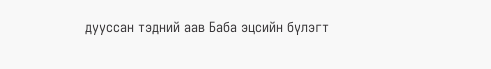дууссан тэдний аав Баба эцсийн бүлэгт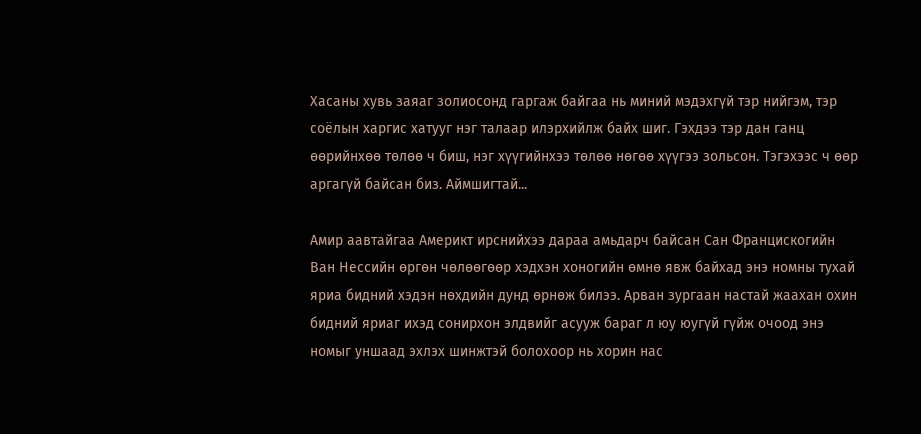Хасаны хувь заяаг золиосонд гаргаж байгаа нь миний мэдэхгүй тэр нийгэм, тэр соёлын харгис хатууг нэг талаар илэрхийлж байх шиг. Гэхдээ тэр дан ганц өөрийнхөө төлөө ч биш, нэг хүүгийнхээ төлөө нөгөө хүүгээ зольсон. Тэгэхээс ч өөр аргагүй байсан биз. Аймшигтай...

Амир аавтайгаа Америкт ирснийхээ дараа амьдарч байсан Сан Францискогийн Ван Нессийн өргөн чөлөөгөөр хэдхэн хоногийн өмнө явж байхад энэ номны тухай яриа бидний хэдэн нөхдийн дунд өрнөж билээ. Арван зургаан настай жаахан охин бидний яриаг ихэд сонирхон элдвийг асууж бараг л юу юугүй гүйж очоод энэ номыг уншаад эхлэх шинжтэй болохоор нь хорин нас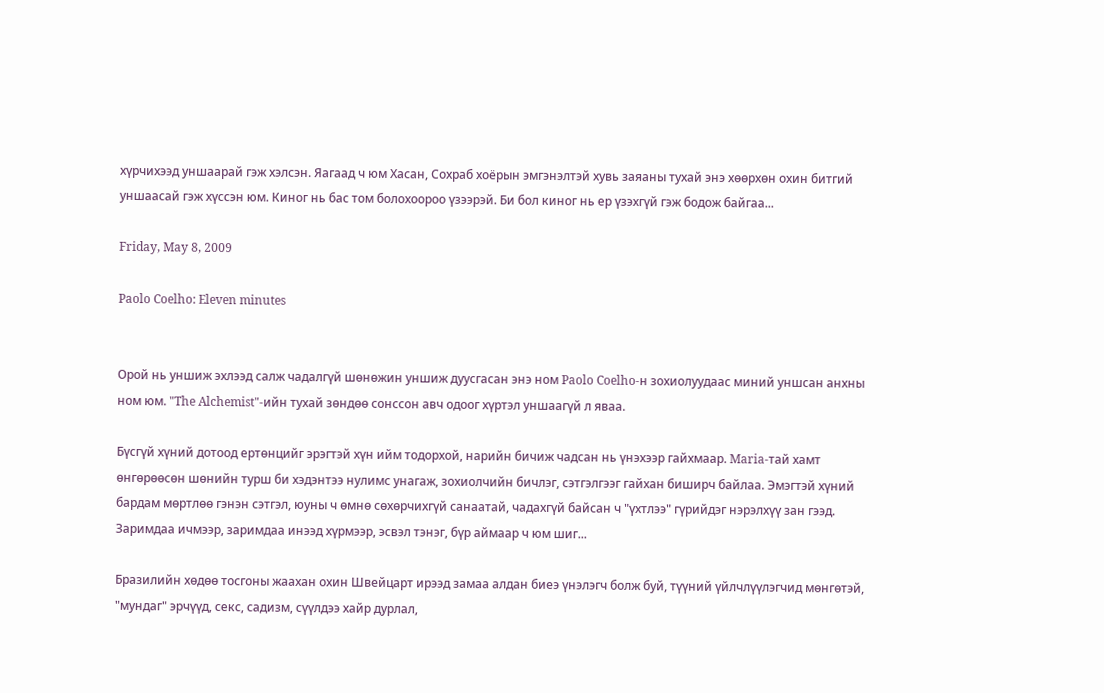хүрчихээд уншаарай гэж хэлсэн. Яагаад ч юм Хасан, Сохраб хоёрын эмгэнэлтэй хувь заяаны тухай энэ хөөрхөн охин битгий уншаасай гэж хүссэн юм. Киног нь бас том болохоороо үзээрэй. Би бол киног нь ер үзэхгүй гэж бодож байгаа...

Friday, May 8, 2009

Paolo Coelho: Eleven minutes


Орой нь уншиж эхлээд салж чадалгүй шөнөжин уншиж дуусгасан энэ ном Paolo Coelho-н зохиолуудаас миний уншсан анхны ном юм. "The Alchemist"-ийн тухай зөндөө сонссон авч одоог хүртэл уншаагүй л яваа.

Бүсгүй хүний дотоод ертөнцийг эрэгтэй хүн ийм тодорхой, нарийн бичиж чадсан нь үнэхээр гайхмаар. Maria-тай хамт өнгөрөөсөн шөнийн турш би хэдэнтээ нулимс унагаж, зохиолчийн бичлэг, сэтгэлгээг гайхан биширч байлаа. Эмэгтэй хүний бардам мөртлөө гэнэн сэтгэл, юуны ч өмнө сөхөрчихгүй санаатай, чадахгүй байсан ч "үхтлээ" гүрийдэг нэрэлхүү зан гээд. Заримдаа ичмээр, заримдаа инээд хүрмээр, эсвэл тэнэг, бүр аймаар ч юм шиг...

Бразилийн хөдөө тосгоны жаахан охин Швейцарт ирээд замаа алдан биеэ үнэлэгч болж буй, түүний үйлчлүүлэгчид мөнгөтэй, "мундаг" эрчүүд, секс, садизм, сүүлдээ хайр дурлал,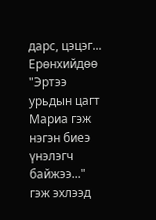дарс, цэцэг... Ерөнхийдөө "Эртээ урьдын цагт Мариа гэж нэгэн биеэ үнэлэгч байжээ..." гэж эхлээд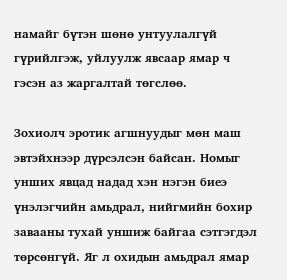намайг бүтэн шөнө унтуулалгүй гүрийлгэж, уйлуулж явсаар ямар ч гэсэн аз жаргалтай төгслөө.

Зохиолч эротик агшнуудыг мөн маш эвтэйхнээр дүрсэлсэн байсан. Номыг унших явцад надад хэн нэгэн биеэ үнэлэгчийн амьдрал, нийгмийн бохир завааны тухай уншиж байгаа сэтгэгдэл төрсөнгүй. Яг л охидын амьдрал ямар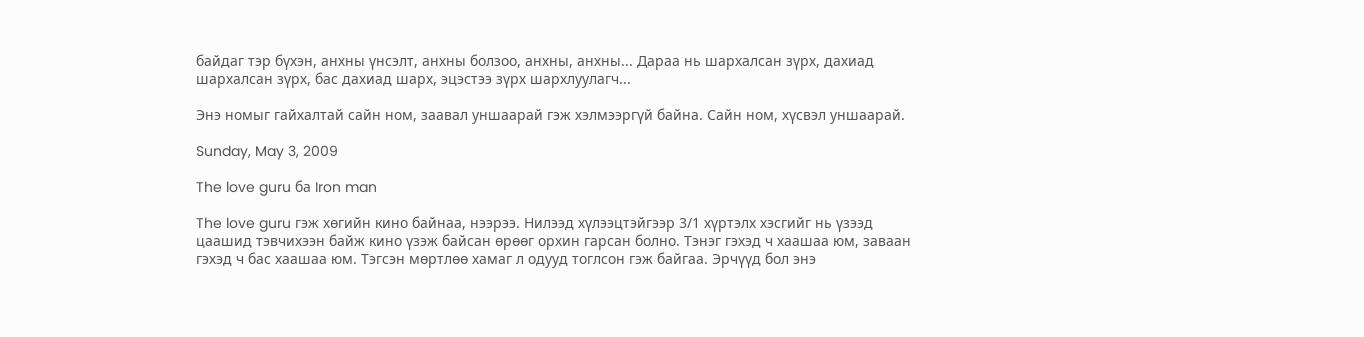байдаг тэр бүхэн, анхны үнсэлт, анхны болзоо, анхны, анхны... Дараа нь шархалсан зүрх, дахиад шархалсан зүрх, бас дахиад шарх, эцэстээ зүрх шархлуулагч...

Энэ номыг гайхалтай сайн ном, заавал уншаарай гэж хэлмээргүй байна. Сайн ном, хүсвэл уншаарай.

Sunday, May 3, 2009

The love guru ба Iron man

The love guru гэж хөгийн кино байнаа, нээрээ. Нилээд хүлээцтэйгээр 3/1 хүртэлх хэсгийг нь үзээд цаашид тэвчихээн байж кино үзэж байсан өрөөг орхин гарсан болно. Тэнэг гэхэд ч хаашаа юм, заваан гэхэд ч бас хаашаа юм. Тэгсэн мөртлөө хамаг л одууд тоглсон гэж байгаа. Эрчүүд бол энэ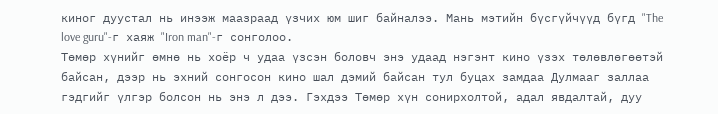киног дуустал нь инээж маазраад үзчих юм шиг байналээ. Мань мэтийн бүсгүйчүүд бүгд "The love guru"-г хаяж "Iron man"-г сонголоо.
Төмөр хүнийг өмнө нь хоёр ч удаа үзсэн боловч энэ удаад нэгэнт кино үзэх төлөвлөгөөтэй байсан, дээр нь эхний сонгосон кино шал дэмий байсан тул буцах замдаа Дулмааг заллаа гэдгийг үлгэр болсон нь энэ л дээ. Гэхдээ Төмөр хүн сонирхолтой, адал явдалтай, дуу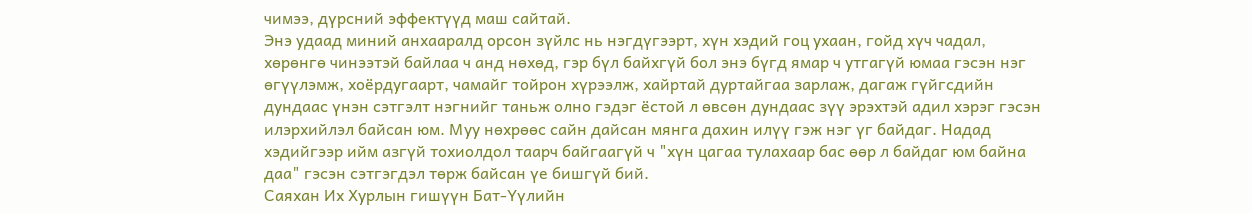чимээ, дүрсний эффектүүд маш сайтай.
Энэ удаад миний анхааралд орсон зүйлс нь нэгдүгээрт, хүн хэдий гоц ухаан, гойд хүч чадал, хөрөнгө чинээтэй байлаа ч анд нөхөд, гэр бүл байхгүй бол энэ бүгд ямар ч утгагүй юмаа гэсэн нэг өгүүлэмж, хоёрдугаарт, чамайг тойрон хүрээлж, хайртай дуртайгаа зарлаж, дагаж гүйгсдийн дундаас үнэн сэтгэлт нэгнийг таньж олно гэдэг ёстой л өвсөн дундаас зүү эрэхтэй адил хэрэг гэсэн илэрхийлэл байсан юм. Муу нөхрөөс сайн дайсан мянга дахин илүү гэж нэг үг байдаг. Надад хэдийгээр ийм азгүй тохиолдол таарч байгаагүй ч "хүн цагаа тулахаар бас өөр л байдаг юм байна даа" гэсэн сэтгэгдэл төрж байсан үе бишгүй бий.
Саяхан Их Хурлын гишүүн Бат-Үүлийн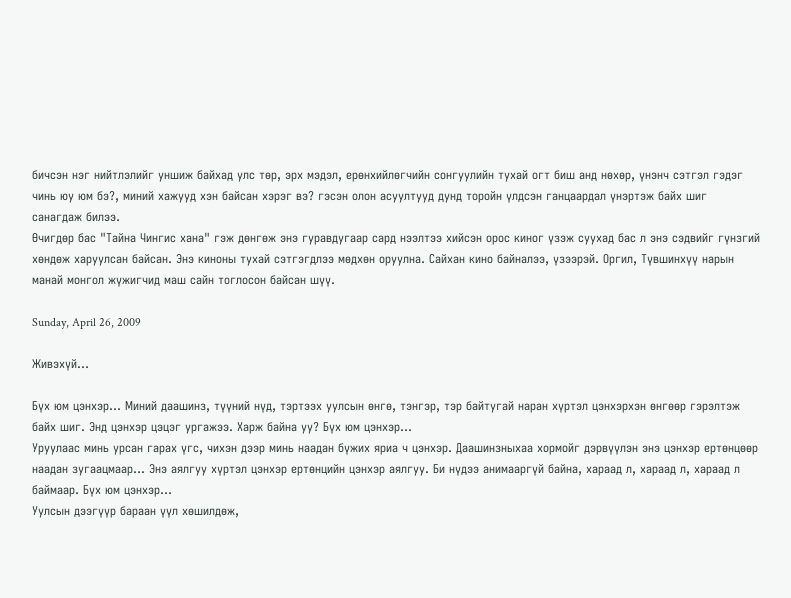бичсэн нэг нийтлэлийг уншиж байхад улс төр, эрх мэдэл, ерөнхийлөгчийн сонгуулийн тухай огт биш анд нөхөр, үнэнч сэтгэл гэдэг чинь юу юм бэ?, миний хажууд хэн байсан хэрэг вэ? гэсэн олон асуултууд дунд торойн үлдсэн ганцаардал үнэртэж байх шиг санагдаж билээ.
Өчигдөр бас "Тайна Чингис хана" гэж дөнгөж энэ гуравдугаар сард нээлтээ хийсэн орос киног үзэж суухад бас л энэ сэдвийг гүнзгий хөндөж харуулсан байсан. Энэ киноны тухай сэтгэгдлээ мөдхөн оруулна. Сайхан кино байналээ, үзээрэй. Оргил, Түвшинхүү нарын манай монгол жүжигчид маш сайн тоглосон байсан шүү.

Sunday, April 26, 2009

Живэхүй...

Бүх юм цэнхэр... Миний даашинз, түүний нүд, тэртээх уулсын өнгө, тэнгэр, тэр байтугай наран хүртэл цэнхэрхэн өнгөөр гэрэлтэж байх шиг. Энд цэнхэр цэцэг ургажээ. Харж байна уу? Бүх юм цэнхэр...
Уруулаас минь урсан гарах үгс, чихэн дээр минь наадан бүжих яриа ч цэнхэр. Даашинзныхаа хормойг дэрвүүлэн энэ цэнхэр ертөнцөөр наадан зугаацмаар... Энэ аялгуу хүртэл цэнхэр ертөнцийн цэнхэр аялгуу. Би нүдээ анимааргүй байна, хараад л, хараад л, хараад л баймаар. Бүх юм цэнхэр...
Уулсын дээгүүр бараан үүл хөшилдөж,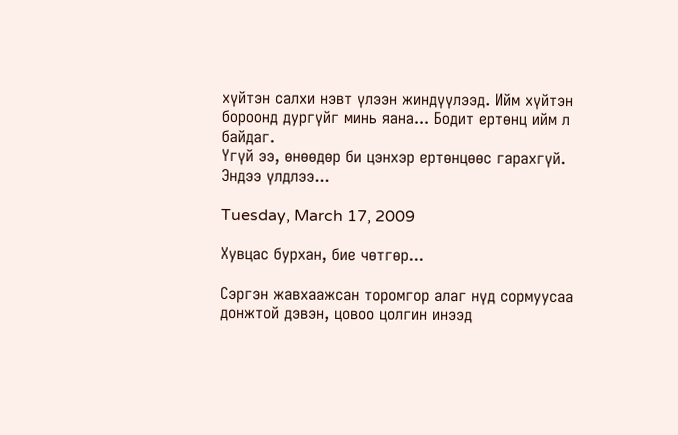хүйтэн салхи нэвт үлээн жиндүүлээд. Ийм хүйтэн бороонд дургүйг минь яана... Бодит ертөнц ийм л байдаг.
Үгүй ээ, өнөөдөр би цэнхэр ертөнцөөс гарахгүй. Эндээ үлдлээ...

Tuesday, March 17, 2009

Хувцас бурхан, бие чөтгөр...

Сэргэн жавхаажсан торомгор алаг нүд сормуусаа донжтой дэвэн, цовоо цолгин инээд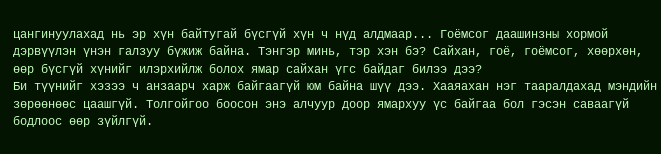цангинуулахад нь эр хүн байтугай бүсгүй хүн ч нүд алдмаар... Гоёмсог даашинзны хормой дэрвүүлэн үнэн галзуу бүжиж байна. Тэнгэр минь, тэр хэн бэ? Сайхан, гоё, гоёмсог, хөөрхөн, өөр бүсгүй хүнийг илэрхийлж болох ямар сайхан үгс байдаг билээ дээ?
Би түүнийг хэзээ ч анзаарч харж байгаагүй юм байна шүү дээ. Хааяахан нэг тааралдахад мэндийн зөрөөнөөс цаашгүй. Толгойгоо боосон энэ алчуур доор ямархуу үс байгаа бол гэсэн саваагүй бодлоос өөр зүйлгүй.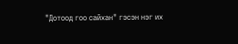"Дотоод гоо сайхан" гэсэн нэг их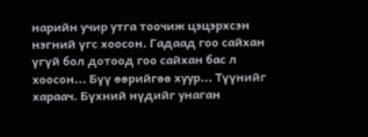нарийн учир утга тоочиж цэцэрхсэн нэгний үгс хоосон. Гадаад гоо сайхан үгүй бол дотоод гоо сайхан бас л хоосон... Бүү өөрийгөө хуур... Түүнийг хараач. Бүхний нүдийг унаган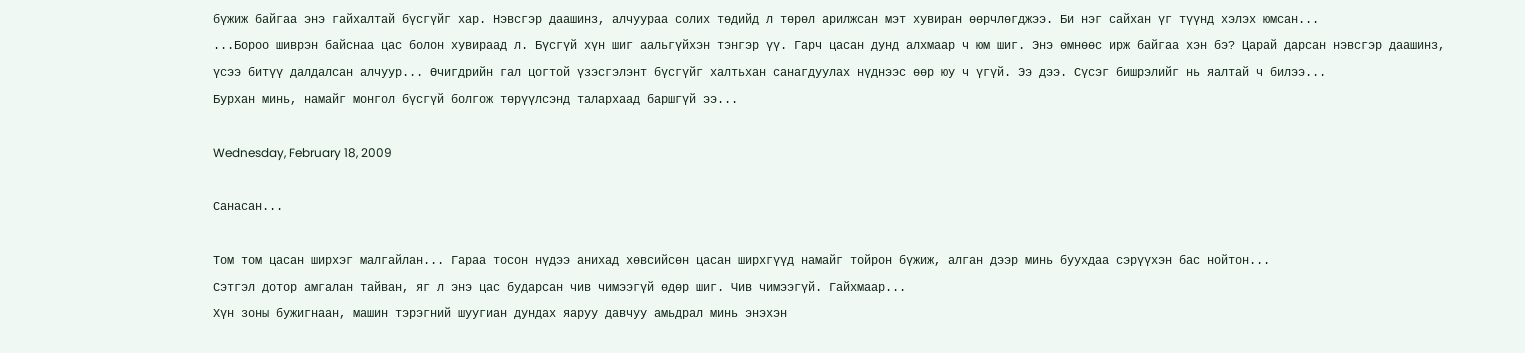бүжиж байгаа энэ гайхалтай бүсгүйг хар. Нэвсгэр даашинз, алчуураа солих төдийд л төрөл арилжсан мэт хувиран өөрчлөгджээ. Би нэг сайхан үг түүнд хэлэх юмсан...
...Бороо шиврэн байснаа цас болон хувираад л. Бүсгүй хүн шиг аальгүйхэн тэнгэр үү. Гарч цасан дунд алхмаар ч юм шиг. Энэ өмнөөс ирж байгаа хэн бэ? Царай дарсан нэвсгэр даашинз, үсээ битүү далдалсан алчуур... Өчигдрийн гал цогтой үзэсгэлэнт бүсгүйг халтьхан санагдуулах нүднээс өөр юу ч үгүй. Ээ дээ. Сүсэг бишрэлийг нь яалтай ч билээ...
Бурхан минь, намайг монгол бүсгүй болгож төрүүлсэнд талархаад баршгүй ээ...

Wednesday, February 18, 2009

Санасан...

Том том цасан ширхэг малгайлан... Гараа тосон нүдээ анихад хөвсийсөн цасан ширхгүүд намайг тойрон бүжиж, алган дээр минь буухдаа сэрүүхэн бас нойтон...
Сэтгэл дотор амгалан тайван, яг л энэ цас бударсан чив чимээгүй өдөр шиг. Чив чимээгүй. Гайхмаар...
Хүн зоны бужигнаан, машин тэрэгний шуугиан дундах яаруу давчуу амьдрал минь энэхэн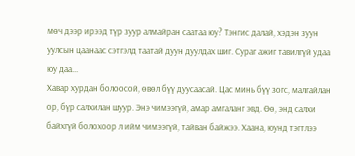мөч дээр ирээд түр зуур алмайран саатаа юу? Тэнгис далай, хэдэн зуун уулсын цаанаас сэтгэлд таатай дуун дуулдах шиг. Сураг ажиг тавилгүй удаа юу даа...
Хавар хурдан болоосой, өвөл бүү дуусаасай. Цас минь бүү зогс, малгайлан ор, бүр салхилан шуур. Энэ чимээгүй, амар амгаланг эвд. Өө, энд салхи байхгүй болохоор л ийм чимээгүй, тайван байжээ. Хаана, юунд тэгтлээ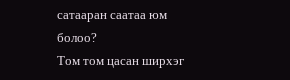сатааран саатаа юм болоо?
Том том цасан ширхэг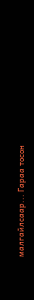малгайлсаар... Гараа тосон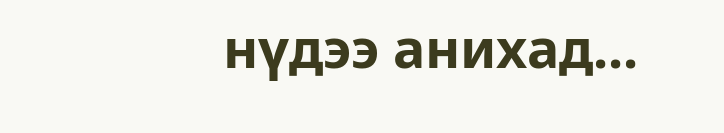нүдээ анихад...